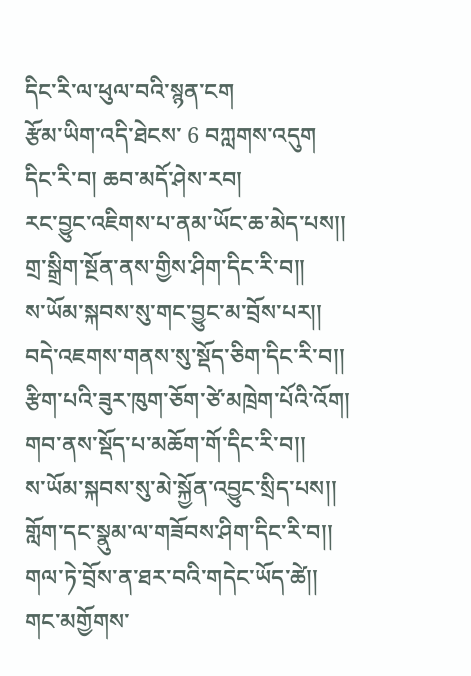དིང་རི་ལ་ཕུལ་བའི་སྙན་ངག
རྩོམ་ཡིག་འདི་ཐེངས་ 6 བཀླགས་འདུག
དིང་རི་བ། ཆབ་མདོ་ཤེས་རབ།
རང་བྱུང་འཇིགས་པ་ནམ་ཡོང་ཆ་མེད་པས།།
གྲ་སྒྲིག་སྔོན་ནས་གྱིས་ཤིག་དིང་རི་བ།།
ས་ཡོམ་སྐབས་སུ་གང་བྱུང་མ་བྲོས་པར།།
བདེ་འཇགས་གནས་སུ་སྡོད་ཅིག་དིང་རི་བ།།
རྩིག་པའི་ཟུར་ཁུག་ཅོག་ཙེ་མཁྲེག་པོའི་འོག།
གབ་ནས་སྡོད་པ་མཆོག་གོ་དིང་རི་བ།།
ས་ཡོམ་སྐབས་སུ་མེ་སྐྱོན་འབྱུང་སྲིད་པས།།
གློག་དང་སྣུམ་ལ་གཟོབས་ཤིག་དིང་རི་བ།།
གལ་ཏེ་བྲོས་ན་ཐར་བའི་གདེང་ཡོད་ཚེ།།
གང་མགྱོགས་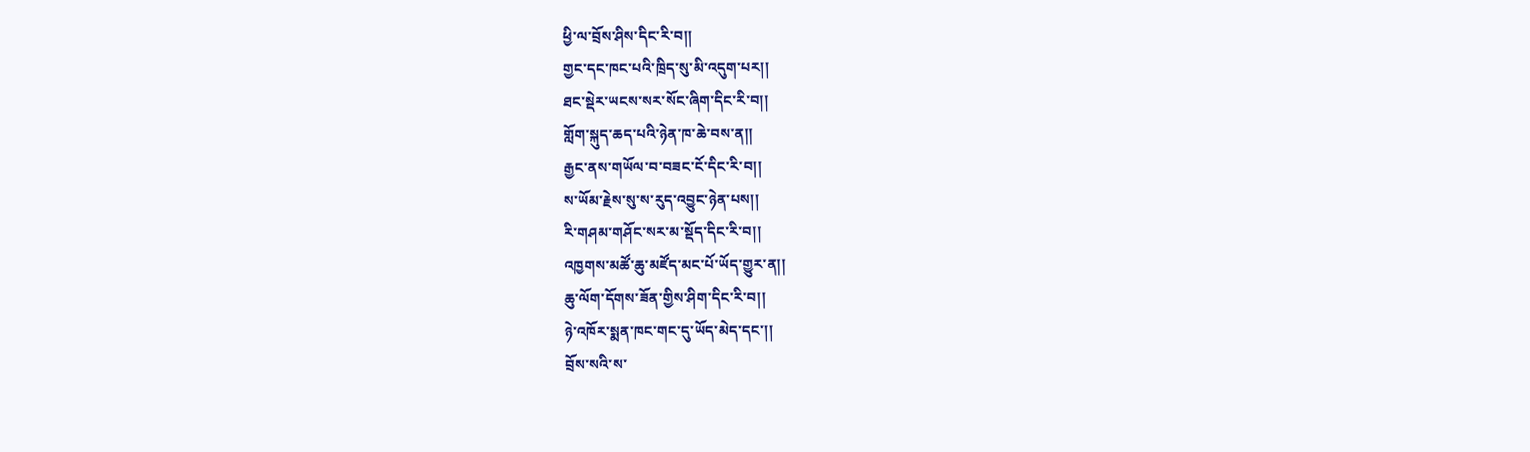ཕྱི་ལ་བྲོས་ཤིས་དིང་རི་བ།།
གྱང་དང་ཁང་པའི་ཁྲིད་སུ་མི་འདུག་པར།།
ཐང་སྡེར་ཡངས་སར་སོང་ཞིག་དིང་རི་བ།།
གློག་སྐུད་ཆད་པའི་ཉེན་ཁ་ཆེ་བས་ན།།
རྒྱང་ནས་གཡོལ་བ་བཟང་ངོ་དིང་རི་བ།།
ས་ཡོམ་རྗེས་སུ་ས་རུད་འབྱུང་ཉེན་པས།།
རི་གཤམ་གཤོང་སར་མ་སྡོད་དིང་རི་བ།།
འཁྱགས་མཚོ་ཆུ་མཛོད་མང་པོ་ཡོད་གྱུར་ན།།
ཆུ་ལོག་དོགས་ཟོན་གྱིས་ཤིག་དིང་རི་བ།།
ཉེ་འཁོར་སྨན་ཁང་གང་དུ་ཡོད་མེད་དང་།།
བྲོས་སའི་ས་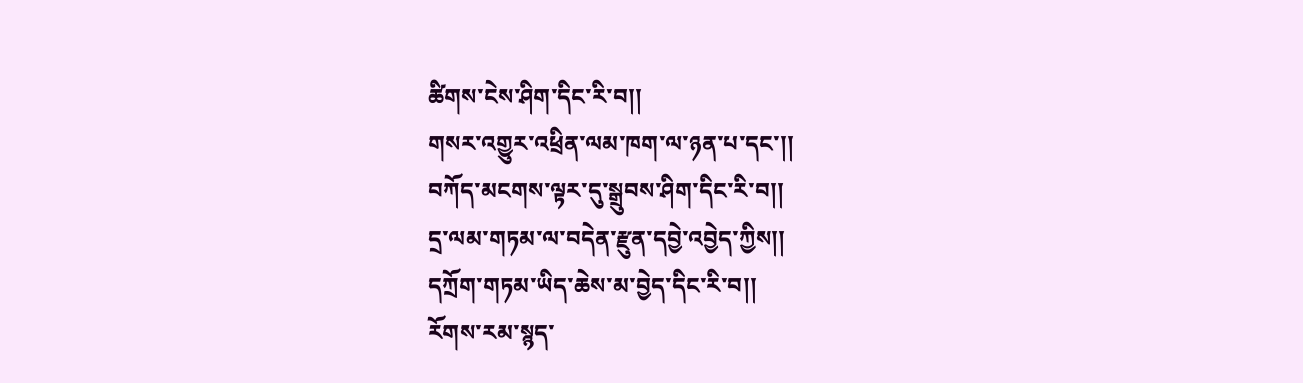ཚིགས་ངེས་ཤིག་དིང་རི་བ།།
གསར་འགྱུར་འཕྲིན་ལམ་ཁག་ལ་ཉན་པ་དང་།།
བཀོད་མངགས་ལྟར་དུ་སྒྲུབས་ཤིག་དིང་རི་བ།།
དྲ་ལམ་གཏམ་ལ་བདེན་རྫུན་དབྱེ་འབྱེད་ཀྱིས།།
དཀྲོག་གཏམ་ཡིད་ཆེས་མ་བྱེད་དིང་རི་བ།།
རོགས་རམ་སྙད་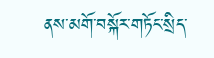ནས་མགོ་བསྐོར་གཏོང་སྲིད་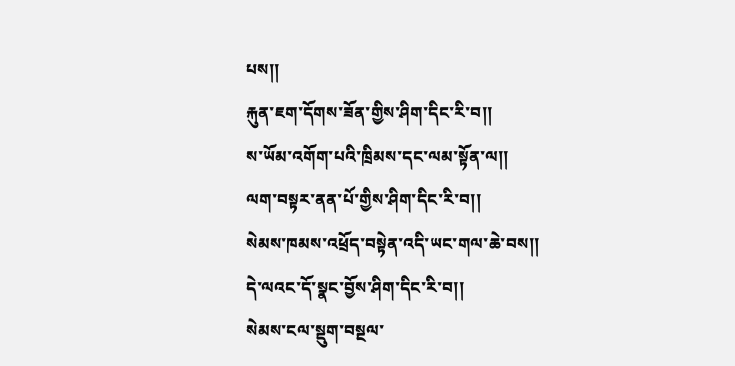པས།།
རྐུན་ཇག་དོགས་ཟོན་གྱིས་ཤིག་དིང་རི་བ།།
ས་ཡོམ་འགོག་པའི་ཁྲིམས་དང་ལམ་སྟོན་ལ།།
ལག་བསྟར་ནན་པོ་གྱིས་ཤིག་དིང་རི་བ།།
སེམས་ཁམས་འཕྲོད་བསྟེན་འདི་ཡང་གལ་ཆེ་བས།།
དེ་ལའང་དོ་སྣང་བྱོས་ཤིག་དིང་རི་བ།།
སེམས་ངལ་སྡུག་བསྔལ་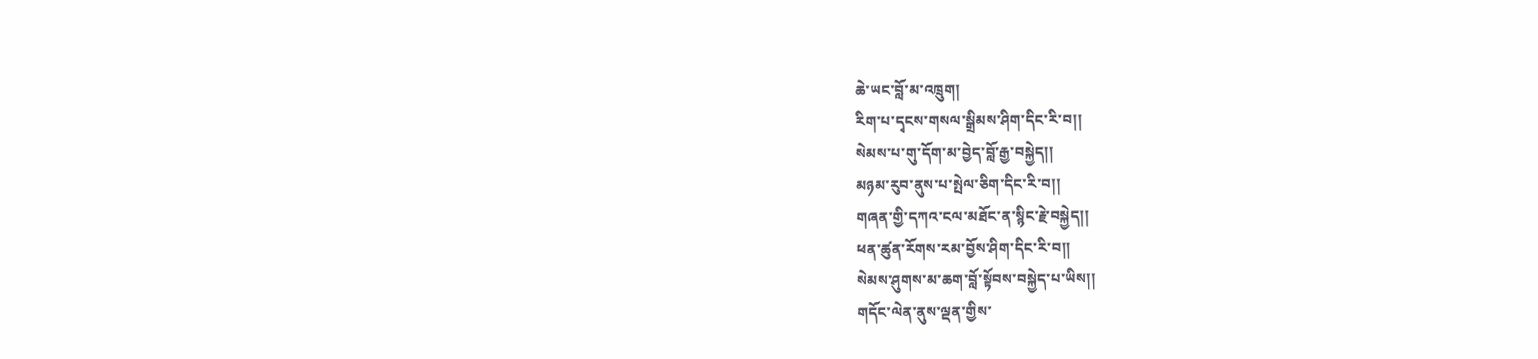ཆེ་ཡང་བློ་མ་འཁྲུག།
རིག་པ་དྭངས་གསལ་སྒྲིམས་ཤིག་དིང་རི་བ།།
སེམས་པ་གུ་དོག་མ་བྱེད་བློ་རྒྱ་བསྐྱེད།།
མཉམ་རུབ་ནུས་པ་སྤེལ་ཅིག་དིང་རི་བ།།
གཞན་གྱི་དཀའ་ངལ་མཐོང་ན་སྙིང་རྗེ་བསྐྱེད།།
ཕན་ཚུན་རོགས་རམ་བྱོས་ཤིག་དིང་རི་བ།།
སེམས་ཤུགས་མ་ཆག་བློ་སྟོབས་བསྐྱེད་པ་ཡིས།།
གདོང་ལེན་ནུས་ལྡན་གྱིས་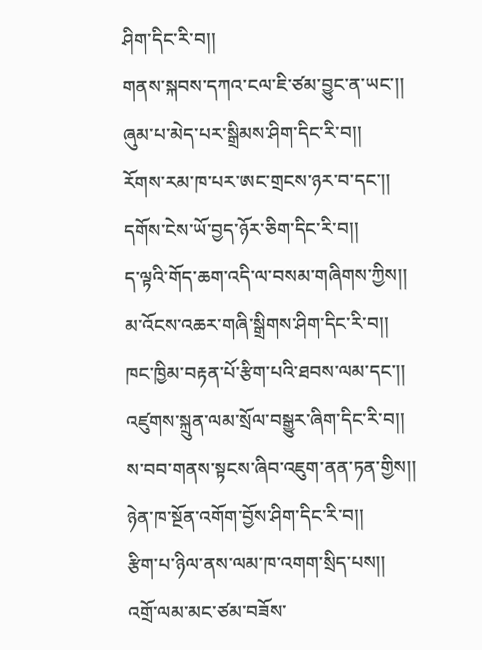ཤིག་དིང་རི་བ།།
གནས་སྐབས་དཀའ་ངལ་ཇི་ཙམ་བྱུང་ན་ཡང་།།
ཞུམ་པ་མེད་པར་སྒྲིམས་ཤིག་དིང་རི་བ།།
རོགས་རམ་ཁ་པར་ཨང་གྲངས་ཉར་བ་དང་།།
དགོས་ངེས་ཡོ་བྱད་ཉོར་ཅིག་དིང་རི་བ།།
ད་ལྟའི་གོད་ཆག་འདི་ལ་བསམ་གཞིགས་ཀྱིས།།
མ་འོངས་འཆར་གཞི་སྒྲིགས་ཤིག་དིང་རི་བ།།
ཁང་ཁྱིམ་བརྟན་པོ་རྩིག་པའི་ཐབས་ལམ་དང་།།
འཛུགས་སྐྲུན་ལམ་སྲོལ་བསྒྱུར་ཞིག་དིང་རི་བ།།
ས་བབ་གནས་སྟངས་ཞིབ་འཇུག་ནན་ཏན་གྱིས།།
ཉེན་ཁ་སྔོན་འགོག་བྱོས་ཤིག་དིང་རི་བ།།
རྩིག་པ་ཉིལ་ནས་ལམ་ཁ་འགག་སྲིད་པས།།
འགྲོ་ལམ་མང་ཙམ་བཟོས་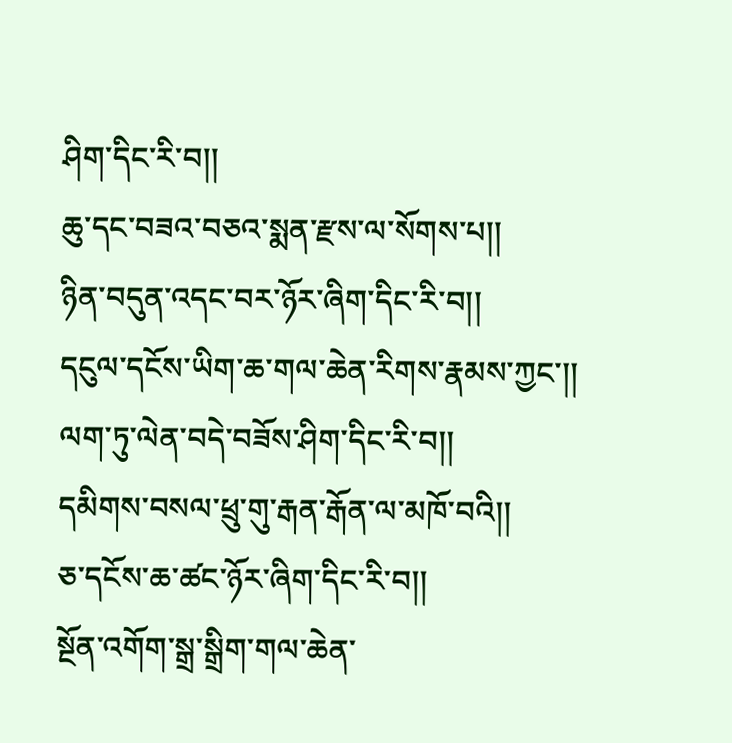ཤིག་དིང་རི་བ།།
ཆུ་དང་བཟའ་བཅའ་སྨན་རྫས་ལ་སོགས་པ།།
ཉིན་བདུན་འདང་བར་ཉོར་ཞིག་དིང་རི་བ།།
དངུལ་དངོས་ཡིག་ཆ་གལ་ཆེན་རིགས་རྣམས་ཀྱང་།།
ལག་ཏུ་ལེན་བདེ་བཟོས་ཤིག་དིང་རི་བ།།
དམིགས་བསལ་ཕྲུ་གུ་རྒན་རྒོན་ལ་མཁོ་བའི།།
ཅ་དངོས་ཆ་ཚང་ཉོར་ཞིག་དིང་རི་བ།།
སྔོན་འགོག་སྒྲ་སྒྲིག་གལ་ཆེན་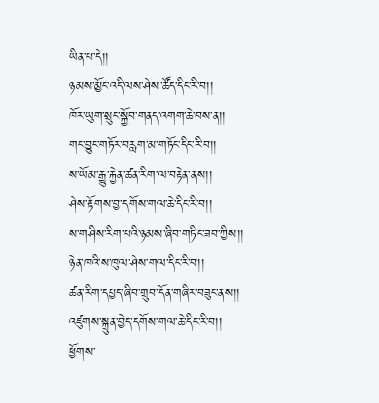ཡིན་པ་དེ།།
ཉམས་མྱོང་འདི་ལས་ཤེས་ཚོད་དིང་རི་བ།།
ཁོར་ཡུག་སྲུང་སྐྱོབ་གནད་འགག་ཆེ་བས་ན།།
གང་བྱུང་གཏོར་བརླག་མ་གཏོང་དིང་རི་བ།།
ས་ཡོམ་རྒྱུ་རྐྱེན་ཚན་རིག་ལ་བརྟེན་ནས།།
ཤེས་རྟོགས་བྱ་དགོས་གལ་ཆེ་དིང་རི་བ།།
ས་གཤིས་རིག་པའི་ཉམས་ཞིབ་གཏིང་ཟབ་ཀྱིས།།
ཉེན་ཁའི་ས་ཁུལ་ཤེས་གལ་དིང་རི་བ།།
ཚན་རིག་དཔྱད་ཞིབ་གྲུབ་དོན་གཞིར་བཟུང་ནས།།
འཛུགས་སྐྲུན་བྱེད་དགོས་གལ་ཆེ་དིང་རི་བ།།
ཕྱོགས་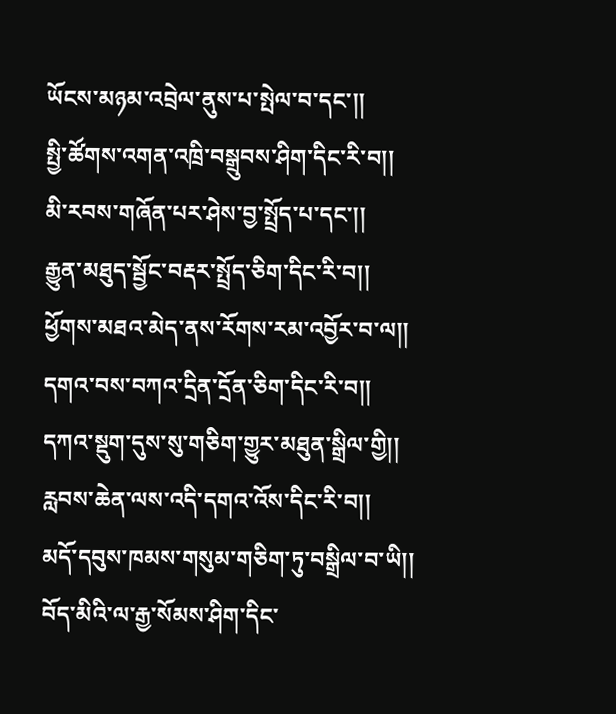ཡོངས་མཉམ་འབྲེལ་ནུས་པ་སྤེལ་བ་དང་།།
སྤྱི་ཚོགས་འགན་འཁྲི་བསྒྲུབས་ཤིག་དིང་རི་བ།།
མི་རབས་གཞོན་པར་ཤེས་བྱ་སྤྲོད་པ་དང་།།
རྒྱུན་མཐུད་སྦྱོང་བརྡར་སྤྲོད་ཅིག་དིང་རི་བ།།
ཕྱོགས་མཐའ་མེད་ནས་རོགས་རམ་འབྱོར་བ་ལ།།
དགའ་བས་བཀའ་དྲིན་དྲོན་ཅིག་དིང་རི་བ།།
དཀའ་སྡུག་དུས་སུ་གཅིག་གྱུར་མཐུན་སྒྲིལ་གྱི།།
རླབས་ཆེན་ལས་འདི་དགའ་འོས་དིང་རི་བ།།
མདོ་དབུས་ཁམས་གསུམ་གཅིག་ཏུ་བསྒྲིལ་བ་ཡི།།
བོད་མིའི་ལ་རྒྱ་སོམས་ཤིག་དིང་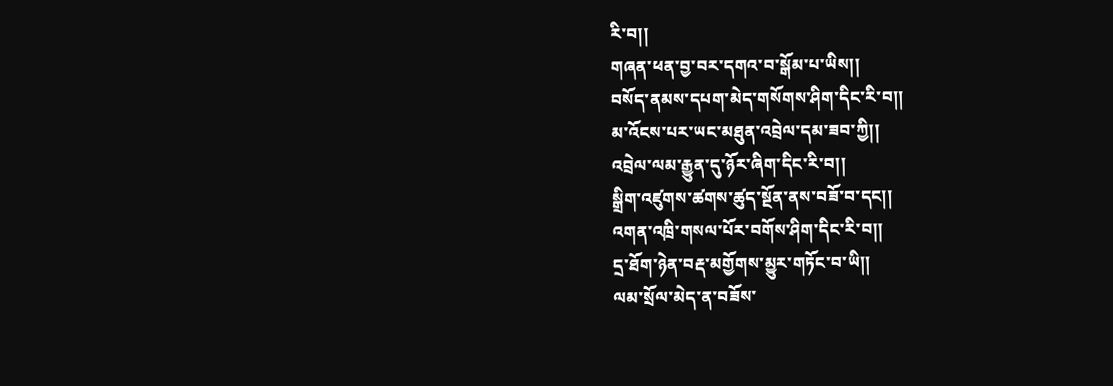རི་བ།།
གཞན་ཕན་བྱ་བར་དགའ་བ་སྒོམ་པ་ཡིས།།
བསོད་ནམས་དཔག་མེད་གསོགས་ཤིག་དིང་རི་བ།།
མ་འོངས་པར་ཡང་མཐུན་འབྲེལ་དམ་ཟབ་ཀྱི།།
འབྲེལ་ལམ་རྒྱུན་དུ་ཉོར་ཞིག་དིང་རི་བ།།
སྒྲིག་འཛུགས་ཚགས་ཚུད་སྔོན་ནས་བཟོ་བ་དང།།
འགན་འཁྲི་གསལ་པོར་བགོས་ཤིག་དིང་རི་བ།།
དྲ་ཐོག་ཉེན་བརྡ་མགྱོགས་མྱུར་གཏོང་བ་ཡི།།
ལམ་སྲོལ་མེད་ན་བཟོས་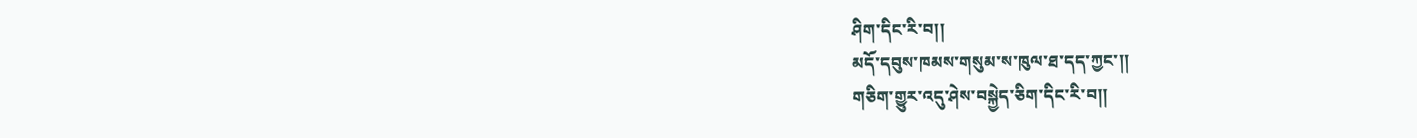ཤིག་དིང་རི་བ།།
མདོ་དབུས་ཁམས་གསུམ་ས་ཁུལ་ཐ་དད་ཀྱང་།།
གཅིག་གྱུར་འདུ་ཤེས་བསྐྱེད་ཅིག་དིང་རི་བ།།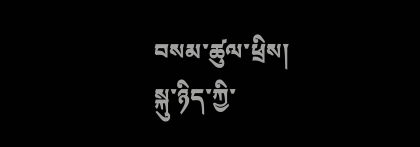བསམ་ཚུལ་ཕྲིས།
སྐུ་ཉིད་ཀྱི་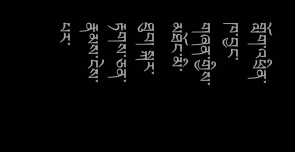གློག་འཕྲིན་ཁ་བྱང་གཞན་གྱིས་མཐོང་མི་ཐུབ། སྐར་རྟགས་ཅན་རྣམས་ངེས་པར་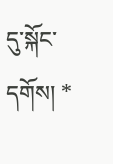དུ་སྐོང་དགོས། *